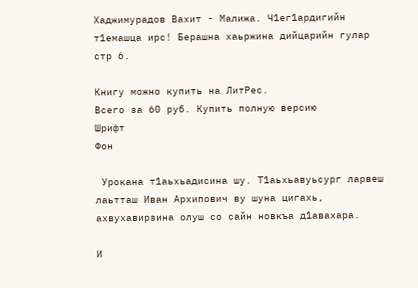Хаджимурадов Вахит - Малижа. Ч1ег1ардигийн т1емашца ирс! Берашна хаьржина дийцарийн гулар стр 6.

Книгу можно купить на ЛитРес.
Всего за 60 руб. Купить полную версию
Шрифт
Фон

 Урокана т1аьхьадисина шу. Т1аьхьавуьсург ларвеш лаьтташ Иван Архипович ву шуна цигахь,  ахвухавирзина олуш со сайн новкъа д1авахара.

И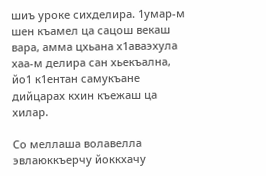шиъ уроке сихделира. 1умар-м шен къамел ца сацош векаш вара, амма цхьана х1аваэхула хаа-м делира сан хьекъална, йо1 к1ентан самукъане дийцарах кхин къежаш ца хилар.

Со меллаша волавелла эвлаюккъерчу йоккхачу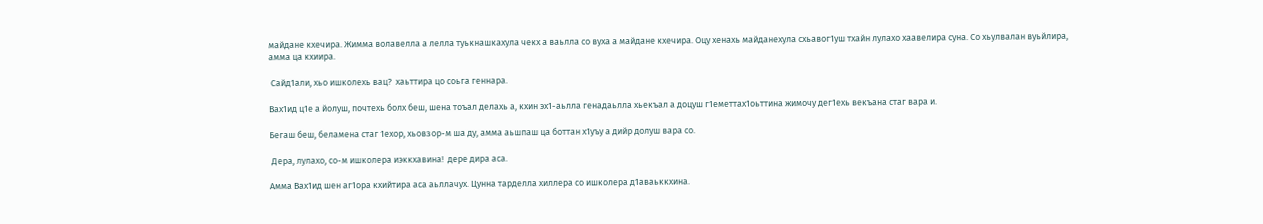майдане кхечира. Жимма волавелла а лелла туькнашкахула чекх а ваьлла со вуха а майдане кхечира. Оцу хенахь майданехула схьавог1уш тхайн лулахо хаавелира суна. Со хьулвалан вуьйлира, амма ца кхиира.

 Сайд1али, хьо ишколехь вац?  хаьттира цо соьга геннара.

Вах1ид ц1е а йолуш, почтехь болх беш, шена тоъал делахь а, кхин эх1-аьлла генадаьлла хьекъал а доцуш г1еметтах1оьттина жимочу дег1ехь векъана стаг вара и.

Бегаш беш, беламена стаг 1ехор, хьовзор-м ша ду, амма аьшпаш ца боттан х1уъу а дийр долуш вара со.

 Дера, лулахо, со-м ишколера иэккхавина!  дере дира аса.

Амма Вах1ид шен аг1ора кхийтира аса аьллачух. Цунна тарделла хиллера со ишколера д1аваьккхина.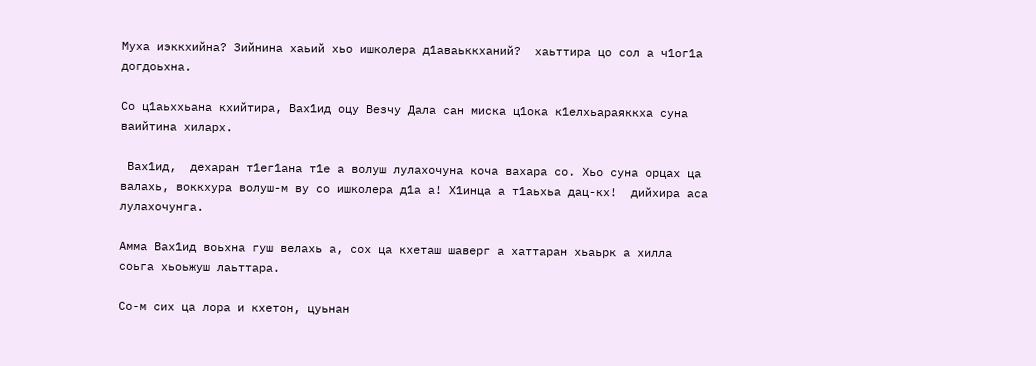Муха иэккхийна? Зийнина хаьий хьо ишколера д1аваьккханий?  хаьттира цо сол а ч1ог1а догдоьхна.

Со ц1аьххьана кхийтира, Вах1ид оцу Везчу Дала сан миска ц1ока к1елхьараяккха суна ваийтина хиларх.

 Вах1ид,  дехаран т1ег1ана т1е а волуш лулахочуна коча вахара со. Хьо суна орцах ца валахь, воккхура волуш-м ву со ишколера д1а а! Х1инца а т1аьхьа дац-кх!  дийхира аса лулахочунга.

Амма Вах1ид воьхна гуш велахь а, сох ца кхеташ шаверг а хаттаран хьаьрк а хилла соьга хьоьжуш лаьттара.

Со-м сих ца лора и кхетон, цуьнан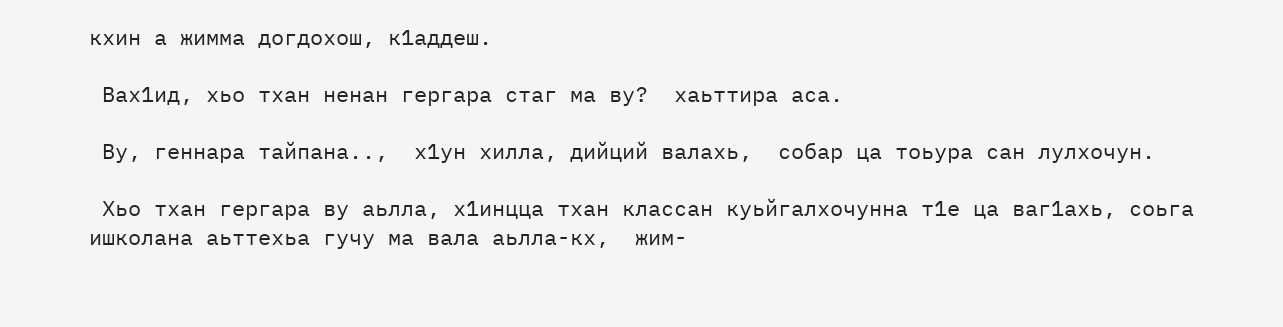кхин а жимма догдохош, к1аддеш.

 Вах1ид, хьо тхан ненан гергара стаг ма ву?  хаьттира аса.

 Ву, геннара тайпана..,  х1ун хилла, дийций валахь,  собар ца тоьура сан лулхочун.

 Хьо тхан гергара ву аьлла, х1инцца тхан классан куьйгалхочунна т1е ца ваг1ахь, соьга ишколана аьттехьа гучу ма вала аьлла-кх,  жим-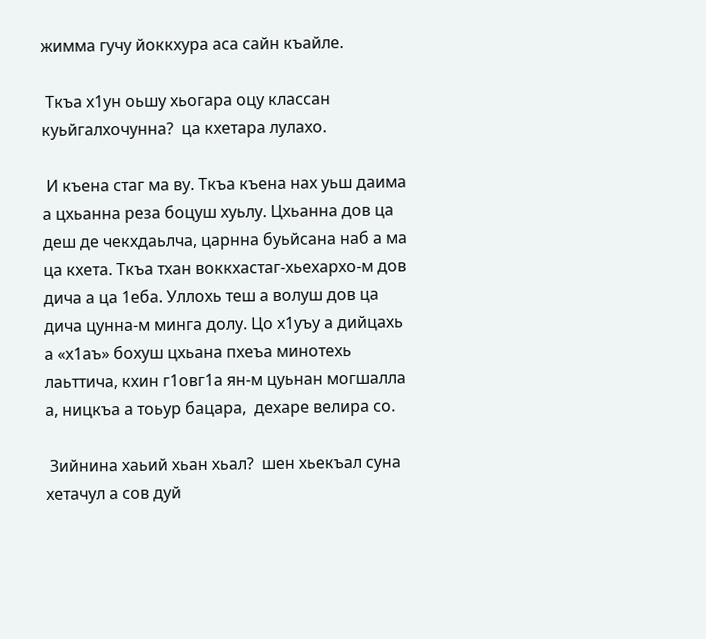жимма гучу йоккхура аса сайн къайле.

 Ткъа х1ун оьшу хьогара оцу классан куьйгалхочунна?  ца кхетара лулахо.

 И къена стаг ма ву. Ткъа къена нах уьш даима а цхьанна реза боцуш хуьлу. Цхьанна дов ца деш де чекхдаьлча, царнна буьйсана наб а ма ца кхета. Ткъа тхан воккхастаг-хьехархо-м дов дича а ца 1еба. Уллохь теш а волуш дов ца дича цунна-м минга долу. Цо х1уъу а дийцахь а «х1аъ» бохуш цхьана пхеъа минотехь лаьттича, кхин г1овг1а ян-м цуьнан могшалла а, ницкъа а тоьур бацара,  дехаре велира со.

 Зийнина хаьий хьан хьал?  шен хьекъал суна хетачул а сов дуй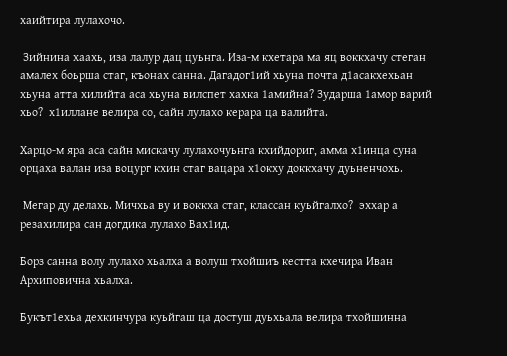хаийтира лулахочо.

 Зийнина хаахь, иза лалур дац цуьнга. Иза-м кхетара ма яц воккхачу стеган амалех боьрша стаг, къонах санна. Дагадог1ий хьуна почта д1асакхехьан хьуна атта хилийта аса хьуна вилспет хахка 1амийна? Зударша 1амор варий хьо?  х1иллане велира со, сайн лулахо керара ца валийта.

Харцо-м яра аса сайн мискачу лулахочуьнга кхийдориг, амма х1инца суна орцаха валан иза воцург кхин стаг вацара х1окху доккхачу дуьненчохь.

 Мегар ду делахь. Мичхьа ву и воккха стаг, классан куьйгалхо?  эххар а резахилира сан догдика лулахо Вах1ид.

Борз санна волу лулахо хьалха а волуш тхойшиъ кестта кхечира Иван Архиповична хьалха.

Букът1ехьа дехкинчура куьйгаш ца достуш дуьхьала велира тхойшинна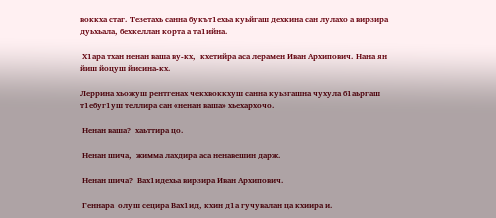воккха стаг. Тезетахь санна букът1ехьа куьйгаш дехкина сан лулахо а вирзира дуьхьала, бехкеллан корта а та1ийна.

 Х1ара тхан ненан ваша ву-кх,  кхетийра аса лерамен Иван Архипович. Нана ян йиш йоцуш йисина-кх.

Леррина хьожуш рентгенах чекхвоккхуш санна куьзгашна чухула б1аьргаш т1ебуг1уш теллира сан «ненан ваша» хьехархочо.

 Ненан ваша?  хаьттира цо.

 Ненан шича,  жимма лахдира аса ненавешин дарж.

 Ненан шича?  Вах1идехьа вирзира Иван Архипович.

 Геннара  олуш сецира Вах1ид, кхин д1а гучувалан ца кхиира и.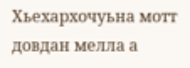Хьехархочуьна мотт довдан мелла а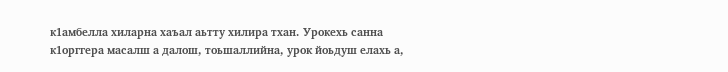к1амбелла хиларна хаъал аьтту хилира тхан. Урокехь санна к1орггера масалш а далош, тоьшаллийна, урок йоьдуш елахь а,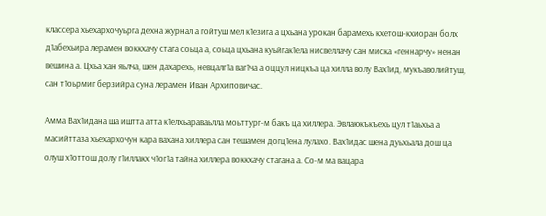классера хьехархочуьрга дехна журнал а гойтуш мел к1езига а цхьана урокан барамехь кхетош-кхиоран болх д1абехьира лерамен воккхачу стага соьца а, соьца цхьана куьйгак1ела нисвеллачу сан миска «геннарчу» ненан вешина а. Цхьа хан яьлча, шен дахарехь, невцалг1а ваг1ча а оццул ницкъа ца хилла волу Вах1ид, мукъаволийтуш, сан т1оьрмиг берзийра суна лерамен Иван Архиповичас.

Амма Вах1идана ша иштта атта к1елхьараваьлла моьттург-м бакъ ца хиллера. Эвлаюкъкъехь цул т1аьхьа а масийттаза хьехархочун кара вахана хиллера сан тешамен догц1ена лулахо. Вах1идас шена дуьхьала дош ца олуш х1оттош долу г1иллакх ч1ог1а тайна хиллера воккхачу стагана а. Со-м ма вацара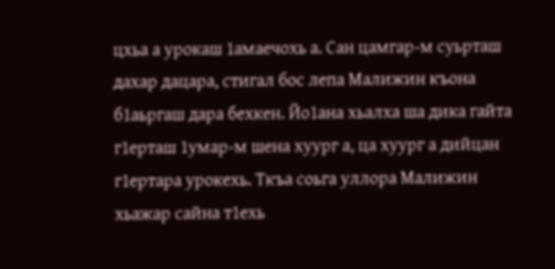цхьа а урокаш 1амаечохь а. Сан цамгар-м суьрташ дахар дацара, стигал бос лепа Малижин къона б1аьргаш дара бехкен. Йо1ана хьалха ша дика гайта г1ерташ 1умар-м шена хуург а, ца хуург а дийцан г1ертара урокехь. Ткъа соьга уллора Малижин хьажар сайна т1ехь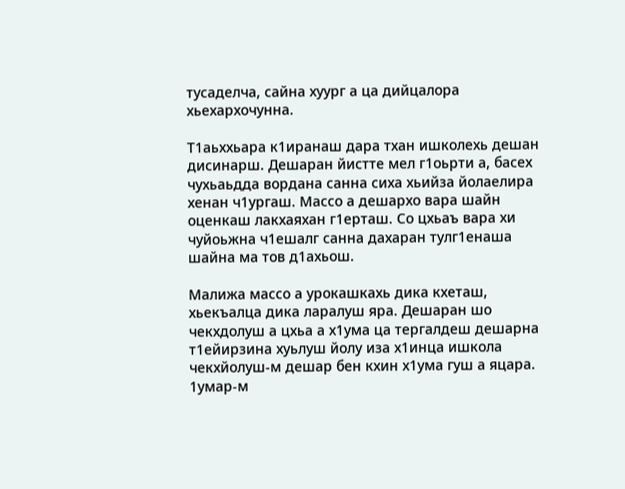тусаделча, сайна хуург а ца дийцалора хьехархочунна.

Т1аьххьара к1иранаш дара тхан ишколехь дешан дисинарш. Дешаран йистте мел г1оьрти а, басех чухьаьдда вордана санна сиха хьийза йолаелира хенан ч1ургаш. Массо а дешархо вара шайн оценкаш лакхаяхан г1ерташ. Со цхьаъ вара хи чуйоьжна ч1ешалг санна дахаран тулг1енаша шайна ма тов д1ахьош.

Малижа массо а урокашкахь дика кхеташ, хьекъалца дика ларалуш яра. Дешаран шо чекхдолуш а цхьа а х1ума ца тергалдеш дешарна т1ейирзина хуьлуш йолу иза х1инца ишкола чекхйолуш-м дешар бен кхин х1ума гуш а яцара. 1умар-м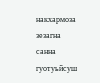накхармоза зезагна санна гуотуьйсуш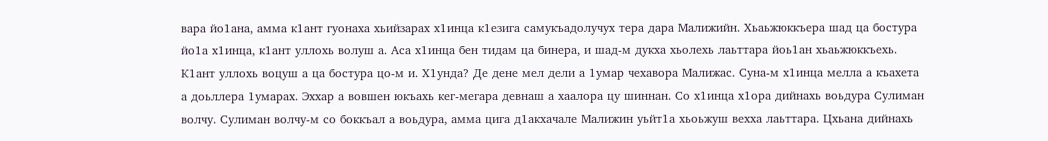вара йо1ана, амма к1ант гуонаха хьийзарах х1инца к1езига самукъадолучух тера дара Малижийн. Хьаьжюккъера шад ца бостура йо1а х1инца, к1ант уллохь волуш а. Аса х1инца бен тидам ца бинера, и шад-м дукха хьолехь лаьттара йоь1ан хьаьжюккъехь. К1ант уллохь воцуш а ца бостура цо-м и. Х1унда? Де дене мел дели а 1умар чехавора Малижас. Суна-м х1инца мелла а къахета а доьллера 1умарах. Эххар а вовшен юкъахь кег-мегара девнаш а хаалора цу шиннан. Со х1инца х1ора дийнахь воьдура Сулиман волчу. Сулиман волчу-м со боккъал а воьдура, амма цига д1акхачале Малижин уьйт1а хьоьжуш вехха лаьттара. Цхьана дийнахь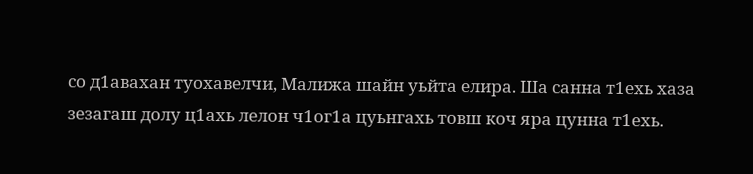со д1авахан туохавелчи, Малижа шайн уьйта елира. Ша санна т1ехь хаза зезагаш долу ц1ахь лелон ч1ог1а цуьнгахь товш коч яра цунна т1ехь.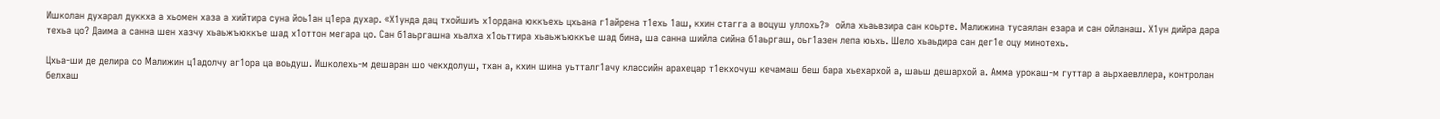Ишколан духарал дуккха а хьомен хаза а хийтира суна йоь1ан ц1ера духар. «Х1унда дац тхойшиъ х1ордана юккъехь цхьана г1айрена т1ехь 1аш, кхин стагга а воцуш уллохь?»  ойла хьаьвзира сан коьрте. Малижина тусаялан езара и сан ойланаш. Х1ун дийра дара техьа цо? Даима а санна шен хазчу хьаьжъюккъе шад х1оттон мегара цо. Сан б1аьргашна хьалха х1оьттира хьаьжъюккъе шад бина, ша санна шийла сийна б1аьргаш, оьг1азен лепа юьхь. Шело хьаьдира сан дег1е оцу минотехь.

Цхьа-ши де делира со Малижин ц1адолчу аг1ора ца воьдуш. Ишколехь-м дешаран шо чекхдолуш, тхан а, кхин шина уьтталг1ачу классийн арахецар т1екхочуш кечамаш беш бара хьехархой а, шаьш дешархой а. Амма урокаш-м гуттар а аьрхаевллера, контролан белхаш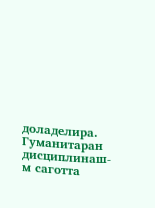доладелира. Гуманитаран дисциплинаш-м саготта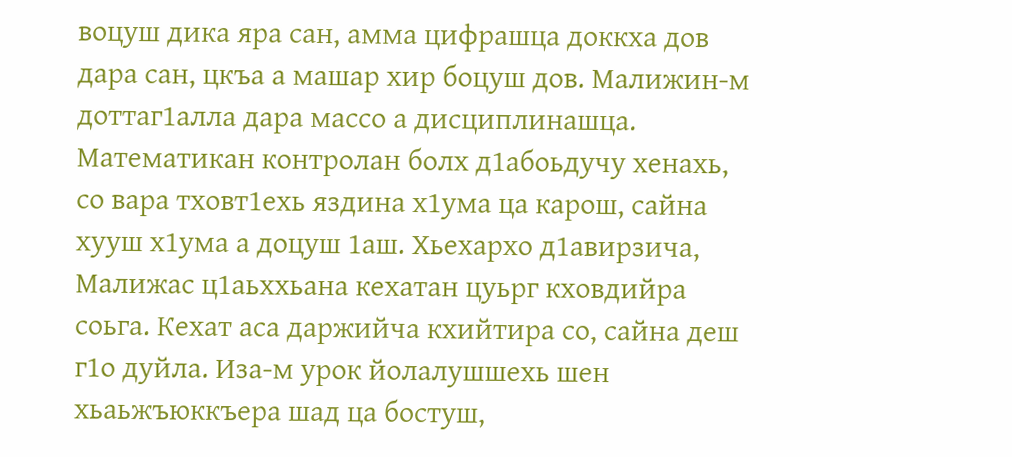воцуш дика яра сан, амма цифрашца доккха дов дара сан, цкъа а машар хир боцуш дов. Малижин-м доттаг1алла дара массо а дисциплинашца. Математикан контролан болх д1абоьдучу хенахь, со вара тховт1ехь яздина х1ума ца карош, сайна хууш х1ума а доцуш 1аш. Хьехархо д1авирзича, Малижас ц1аьххьана кехатан цуьрг кховдийра соьга. Кехат аса даржийча кхийтира со, сайна деш г1о дуйла. Иза-м урок йолалушшехь шен хьаьжъюккъера шад ца бостуш,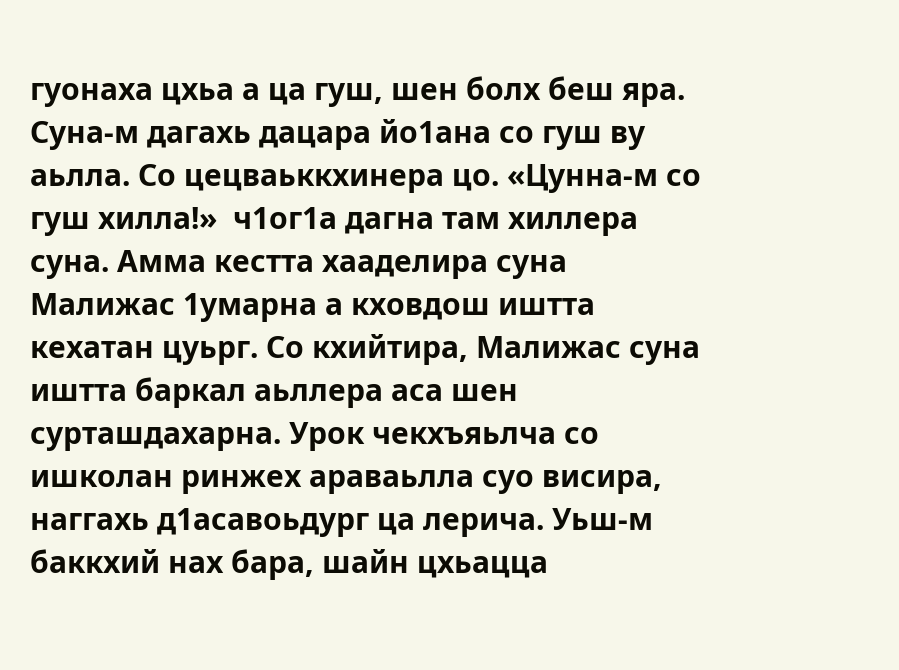гуонаха цхьа а ца гуш, шен болх беш яра. Суна-м дагахь дацара йо1ана со гуш ву аьлла. Со цецваьккхинера цо. «Цунна-м со гуш хилла!»  ч1ог1а дагна там хиллера суна. Амма кестта хааделира суна Малижас 1умарна а кховдош иштта кехатан цуьрг. Со кхийтира, Малижас суна иштта баркал аьллера аса шен сурташдахарна. Урок чекхъяьлча со ишколан ринжех араваьлла суо висира, наггахь д1асавоьдург ца лерича. Уьш-м баккхий нах бара, шайн цхьацца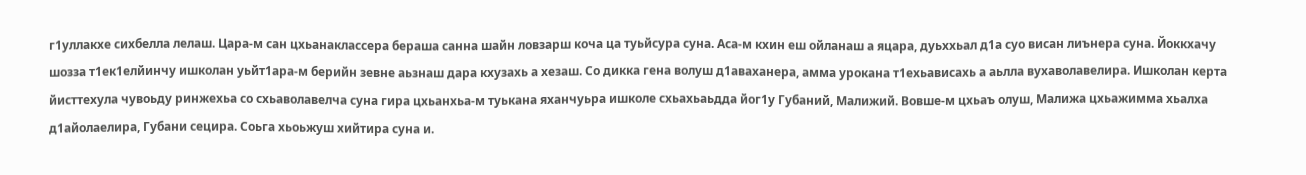г1уллакхе сихбелла лелаш. Цара-м сан цхьанаклассера бераша санна шайн ловзарш коча ца туьйсура суна. Аса-м кхин еш ойланаш а яцара, дуьххьал д1а суо висан лиънера суна. Йоккхачу шозза т1ек1елйинчу ишколан уьйт1ара-м берийн зевне аьзнаш дара кхузахь а хезаш. Со дикка гена волуш д1аваханера, амма урокана т1ехьависахь а аьлла вухаволавелира. Ишколан керта йисттехула чувоьду ринжехьа со схьаволавелча суна гира цхьанхьа-м туькана яханчуьра ишколе схьахьаьдда йог1у Губаний, Малижий. Вовше-м цхьаъ олуш, Малижа цхьажимма хьалха д1айолаелира, Губани сецира. Соьга хьоьжуш хийтира суна и.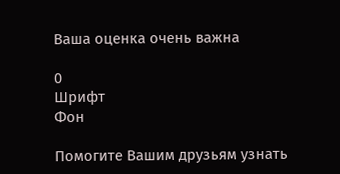Ваша оценка очень важна

0
Шрифт
Фон

Помогите Вашим друзьям узнать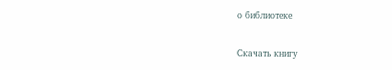о библиотеке

Скачать книгу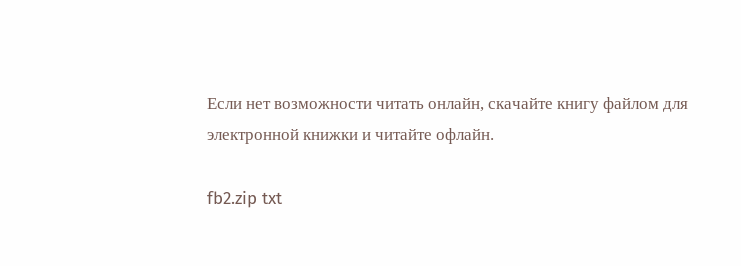Если нет возможности читать онлайн, скачайте книгу файлом для электронной книжки и читайте офлайн.

fb2.zip txt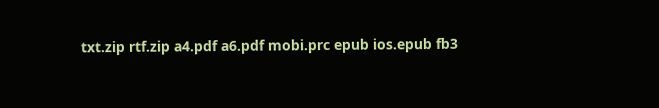txt.zip rtf.zip a4.pdf a6.pdf mobi.prc epub ios.epub fb3